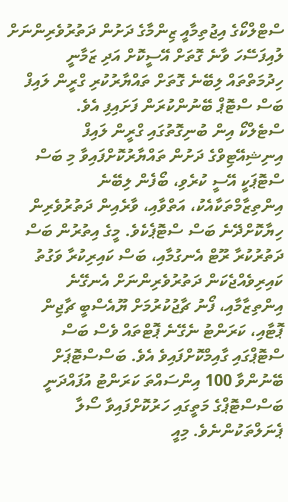ސްޓްލްކޯގެ އިޖުތިމާއީ ޒިންމާގެ ދަށުން ދަތުރުވެރިންނަށް ލުއިފަސޭހަ ވާނެ ގޮތަށް އޭސީކޮށް އަދި ޒަމާނީ ހިދުމަތްތައް ލިބޭނެ ގޮތަށް ތައްޔާރުކުރި ގްރީން ލައިފް ބަސް ސްޓޮޕް ބޭނުންކުރަން ފަށައިފި އެވެ.
ސްޓެލްކޯ އިން ބުނިގޮތުގައި ގްރީން ލައިފް އިނިޝިއޭޓިވްގެ ދަށުން ތައްޔާރުކޮށްފައިވާ މި ބަސް ސްޓޮޕަކީ އޭސީ ކުރެވި، ބޯފެން ލިބޭނެ އިންތިޒާމްތަކާއެކު، އަތްވާއި، ވާރެއިން ދަތުރުވެރިން ހިޔާކޮށްދޭނެ ބަސް ސްޓޮޕެކެވެ. މީގެ އިތުރުން ބަސް ދަތުރުކުރާ ރޫޓް އެނގުމާއި، ބަސް ކައިރިކުރާ ވަގުތު ކައިރިވެއްޖެކަން ދަތުރުވެރިންނަށް އެނގޭނެ އިންތިޒާމާއި، ފޯނު ޗާޖުކުރުމަށް ޔޫއެސްބީ ޗާޖިން ޕޮޓާއި، ކަރަންޓު ނެގޭނެ ޕޮޓްތައް ވެސް ބަސް ސްޓޮޕްގައި ގާއިމްކޮށްފައިވެ އެވެ. ބަސްސްޓޮޕަށް ބޭނުންވާ 100 އިންސައްތަ ކަރަންޓު އުފައްދަނީ ބަސްސްޓޮޕްގެ މަތީގައި ހަރުކޮށްފައިވާ ސޯލާ ޕެނަލްތަކުންނެވެ. މިއީ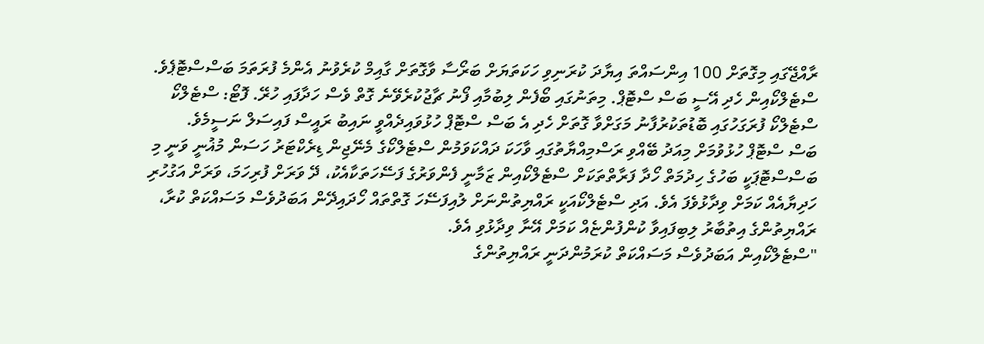ރާއްޖޭގައި މިގޮތަށް 100 އިންސައްތަ އިޔާދަ ކުރަނިވި ހަކަތަޔަށް ބަރޯސާ ވާގޮތަށް ގާއިމް ކުރެވުނު އެންމެ ފުރަތަމަ ބަސްސްޓޮޕެވެ.
ސްޓެލްކޯއިން ހެދި އޭސީ ބަސް ސްޓޮޕް. މިތަނުގައި ބޯފެން ލިބުމާއި ފޯނު ޗާޖުކުރެވޭނެ ގޮތް ވެސް ހަދާފައި ހުރޭ. ފޮޓޯ: ސްޓެލްކޯ
ސްޓެލްކޯ ފުރަގަހުގައި ބޮޑުތަކުރުފާނު މަގަށްވާ ގޮތަށް ހެދި އެ ބަސް ސްޓޮޕް ހުޅުވައިދެއްވީ ނައިބު ރައީސް ފައިސަލް ނަސީމެވެ.
ބަސް ސްޓޮޕް ހުޅުވުމަށް މިއަދު ބޭއްވި ރަސްމިއްޔާތުގައި ވާހަކަ ދައްކަވަމުން ސްޓެލްކޯގެ މެނޭޖިން ޑިރެކްޓަރު ހަސަން މުޣުނީ ވަނީ މި ބަސްސްޓޮޕަކީ ބަހުގެ ހިދުމަތް ހޯދާ ފަރާތްތަކަށް ސްޓެލްކޯއިން ޒަމާނީ ފެންވަރުގެ ފަސޭހަތަކާއެކު، ދޭ ވަރަށް ފުރިހަމަ، ވަރަށް އަގުހުރި ހަދިޔާއެއް ކަމަށް ވިދާޅުވެފަ އެވެ. އަދި ސްޓެލްކޯއަކީ ރައްޔިތުންނަށް ލުއިފަސޭހަ ގޮތްތައް ހޯދައިދޭން އަބަދުވެސް މަސައްކަތް ކުރާ، ރައްޔިތުންގެ އިތުބާރު ލިބިފައިވާ ކުންފުންޏެއް ކަމަށް އޭނާ ވިދާޅުވި އެވެ.
"ސްޓެލްކޯއިން އަބަދުވެސް މަސައްކަތް ކުރަމުންދަނީ ރައްޔިތުންގެ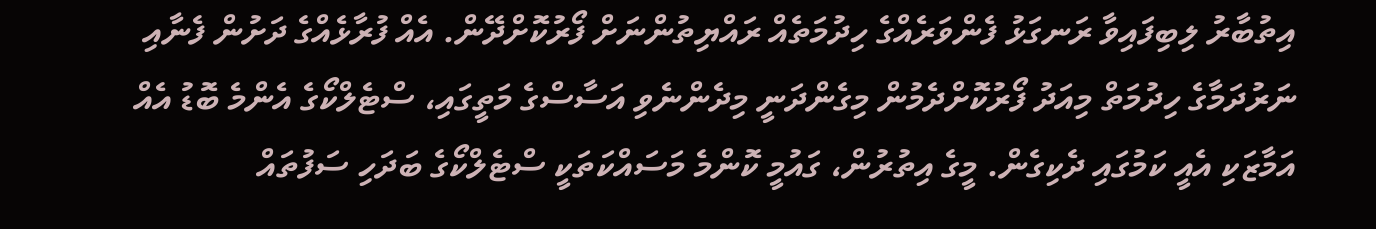އިތުބާރު ލިބިފައިވާ ރަނގަޅު ފެންވަރެއްގެ ހިދުމަތެއް ރައްޔިތުންނަށް ފޯރުކޮށްދޭން. އެއް ފުރާޅެއްގެ ދަށުން ފެނާއި ނަރުދަމާގެ ހިދުމަތް މިއަދު ފޯރުކޮށްދެމުން މިގެންދަނީ މިދެންނެވި އަސާސްގެ މަތީގައި، ސްޓެލްކޯގެ އެންމެ ބޮޑު އެއް އަމާޒަކި އެއީ ކަމުގައި ދެކިގެން. މީގެ އިތުރުން، ގައުމީ ކޮންމެ މަސައްކަތަކީ ސްޓެލްކޯގެ ބަދަހި ސަފުތައް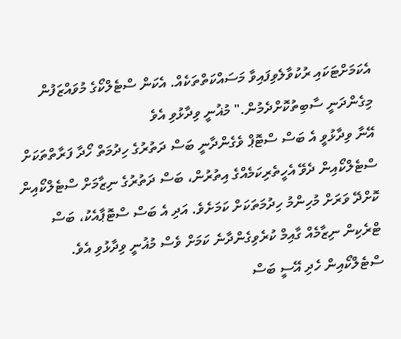އެކަމަށްޓަކައި ރުކުވާލެވިފައިވާ މަސައްކަތްތަކެއް. އެކަން ސްޓެލްކޯގެ މުވައްޒަފުން މިގެންދަނީ ސާބިތުކޮށްދެމުން." މުޣުނީ ވިދާޅުވި އެވެ
އޭނާ ވިދާޅުވީ އެ ބަސް ސްޓޮޕް ވެގެންދާނީ ބަސް ދަތުރުގެ ހިދުމަތް ހޯދާ ފަރާތްތަކަށް ސްޓެލްކޯއިން ދެވޭ އެހީތެރިކަމެއްގެ އިތުރުން، ބަސް ދަތުރުގެ ނިޒާމަށް ސްޓެލްކޯއިން ކޮށްދޭ ވަރަށް މުހިންމު ހިދުމަތަކަށް ކަމަށެވެ. އަދި އެ ބަސް ސްޓޮޕާއެކު، ބަސް ޓްރެކިން ނިޒާމެއް ގާއިމް ކުރެވިގެންދާނެ ކަމަށް ވެސް މުޣުނީ ވިދާޅުވި އެވެ.
ސްޓެލްކޯއިން ހެދި އޭސީ ބަސް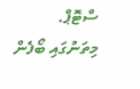ސްޓޮޕް. މިތަނުގައި ބޯފެން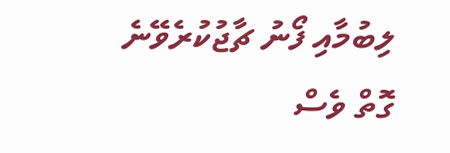ލިބުމާއި ފޯނު ޗާޖުކުރެވޭނެ ގޮތް ވެސް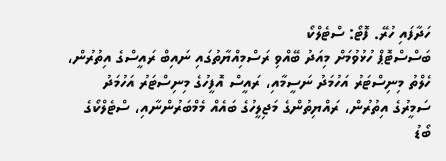ހަދާފައި ހުރޭ. ފޮޓޯ: ސްޓެލްކޯ
ބަސްސްޓޮޕް ހުޅުވުމަށް މިއަދު ބޭއްވި ރަސްމިއްޔާތުގައި ނައިބް ރައީސްގެ އިތުރުން، ހެލްތު މިނިސްޓަރު އަހުމަދު ނަސީމާއި، ރައީސް އޮފީހުގެ މިނިސްޓަރު އަހުމަދު ސަމީރުގެ އިތުރުން، ރައްޔިތުންގެ މަޖިލީހުގެ ބައެއް މެމްބަރުންނާއި، ސްޓެލްކޯގެ ބޯޑު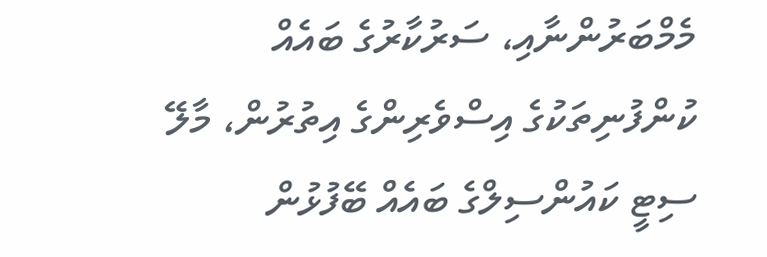މެމްބަރުންނާއި، ސަރުކާރުގެ ބައެއް ކުންފުނިތަކުގެ އިސްވެރިންގެ އިތުރުން، މާލޭ ސިޓީ ކައުންސިލްގެ ބައެއް ބޭފުޅުން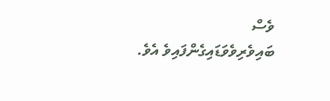ވެސް ބައިވެރިވެވަޑައިގެންފައިވެ އެވެ.